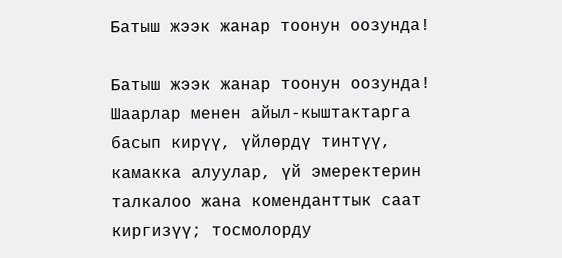Батыш жээк жанар тоонун оозунда!

Батыш жээк жанар тоонун оозунда!
Шаарлар менен айыл-кыштактарга басып кирүү, үйлөрдү тинтүү, камакка алуулар, үй эмеректерин талкалоо жана коменданттык саат киргизүү; тосмолорду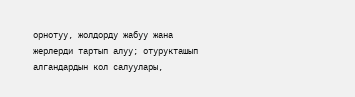орнотуу, жолдорду жабуу жана жерлерди тартып алуу; отурукташып алгандардын кол салуулары,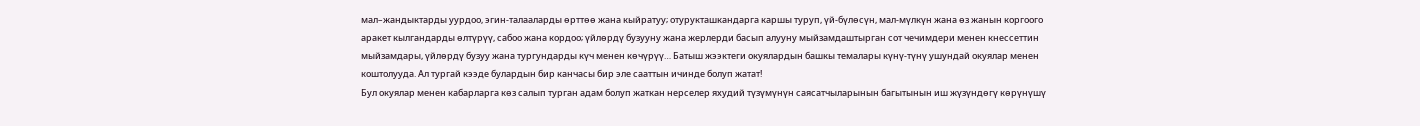мал–жандыктарды уурдоо, эгин-талааларды өрттөө жана кыйратуу; отурукташкандарга каршы туруп, үй-бүлөсүн, мал-мүлкүн жана өз жанын коргоого аракет кылгандарды өлтүрүү, сабоо жана кордоо; үйлөрдү бузууну жана жерлерди басып алууну мыйзамдаштырган сот чечимдери менен кнессеттин мыйзамдары, үйлөрдү бузуу жана тургундарды күч менен көчүрүү… Батыш жээктеги окуялардын башкы темалары күнү-түнү ушундай окуялар менен коштолууда. Ал тургай кээде булардын бир канчасы бир эле сааттын ичинде болуп жатат!
Бул окуялар менен кабарларга көз салып турган адам болуп жаткан нерселер яхудий түзүмүнүн саясатчыларынын багытынын иш жүзүндөгү көрүнүшү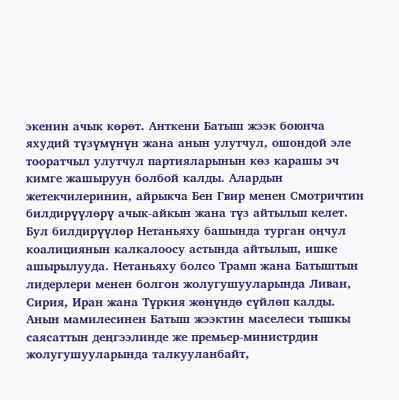экенин ачык көрөт. Анткени Батыш жээк боюнча яхудий түзүмүнүн жана анын улутчул, ошондой эле тооратчыл улутчул партияларынын көз карашы эч кимге жашыруун болбой калды. Алардын жетекчилеринин, айрыкча Бен Гвир менен Смотричтин билдирүүлөрү ачык-айкын жана түз айтылып келет. Бул билдирүүлөр Нетаньяху башында турган оңчул коалициянын калкалоосу астында айтылып, ишке ашырылууда. Нетаньяху болсо Трамп жана Батыштын лидерлери менен болгон жолугушууларында Ливан, Сирия, Иран жана Түркия жөнүндө сүйлөп калды. Анын мамилесинен Батыш жээктин маселеси тышкы саясаттын деңгээлинде же премьер-министрдин жолугушууларында талкууланбайт,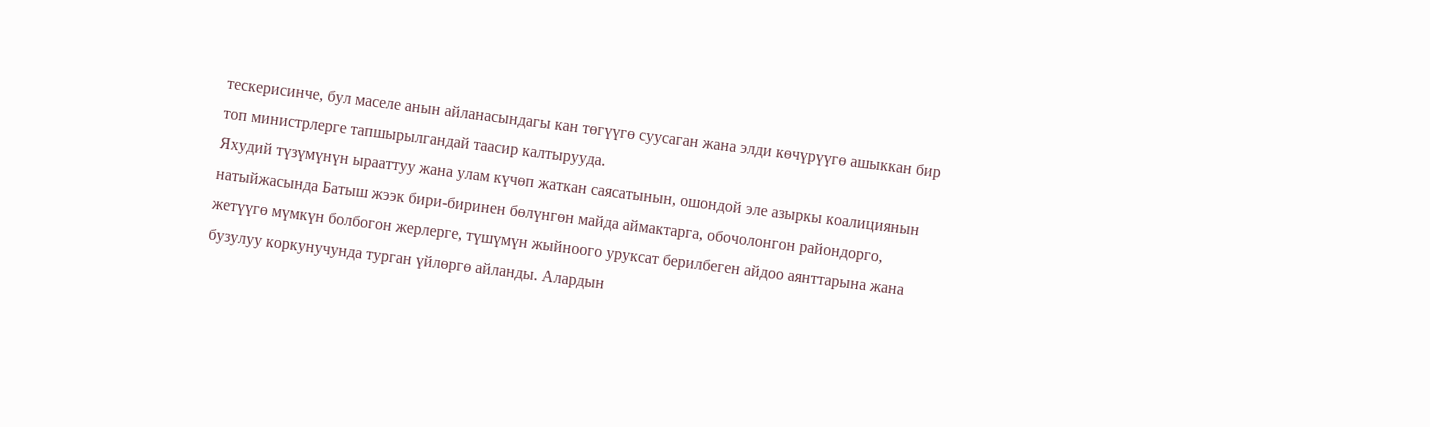тескерисинче, бул маселе анын айланасындагы кан төгүүгө суусаган жана элди көчүрүүгө ашыккан бир топ министрлерге тапшырылгандай таасир калтырууда.
Яхудий түзүмүнүн ырааттуу жана улам күчөп жаткан саясатынын, ошондой эле азыркы коалициянын натыйжасында Батыш жээк бири-биринен бөлүнгөн майда аймактарга, обочолонгон райондорго, жетүүгө мүмкүн болбогон жерлерге, түшүмүн жыйноого уруксат берилбеген айдоо аянттарына жана бузулуу коркунучунда турган үйлөргө айланды. Алардын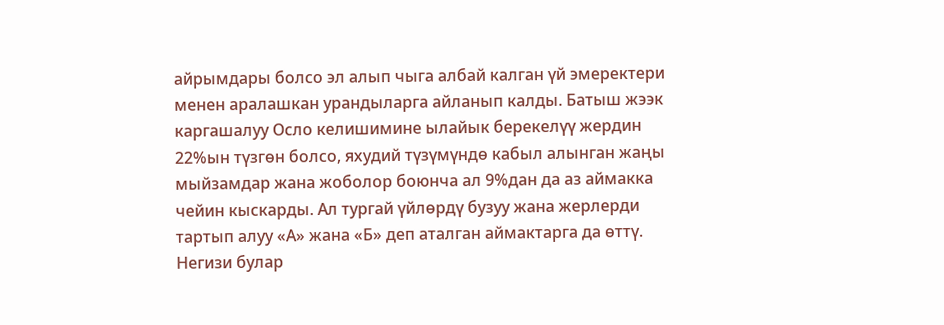айрымдары болсо эл алып чыга албай калган үй эмеректери менен аралашкан урандыларга айланып калды. Батыш жээк каргашалуу Осло келишимине ылайык берекелүү жердин 22%ын түзгөн болсо, яхудий түзүмүндө кабыл алынган жаңы мыйзамдар жана жоболор боюнча ал 9%дан да аз аймакка чейин кыскарды. Ал тургай үйлөрдү бузуу жана жерлерди тартып алуу «А» жана «Б» деп аталган аймактарга да өттү. Негизи булар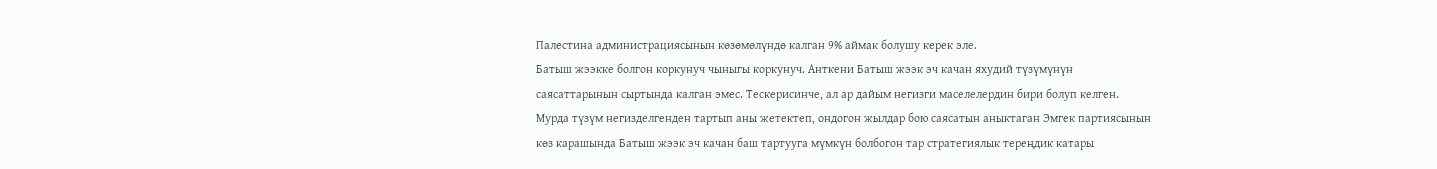Палестина администрациясынын көзөмөлүндө калган 9% аймак болушу керек эле.
Батыш жээкке болгон коркунуч чыныгы коркунуч. Анткени Батыш жээк эч качан яхудий түзүмүнүн саясаттарынын сыртында калган эмес. Тескерисинче, ал ар дайым негизги маселелердин бири болуп келген. Мурда түзүм негизделгенден тартып аны жетектеп, ондогон жылдар бою саясатын аныктаган Эмгек партиясынын көз карашында Батыш жээк эч качан баш тартууга мүмкүн болбогон тар стратегиялык тереңдик катары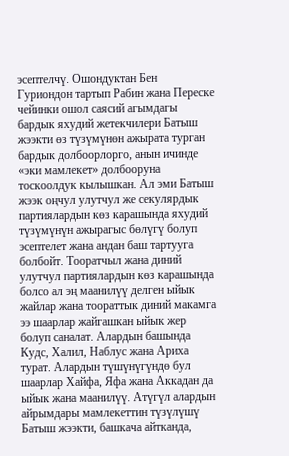эсептелчү. Ошондуктан Бен Гуриондон тартып Рабин жана Переске чейинки ошол саясий агымдагы бардык яхудий жетекчилери Батыш жээкти өз түзүмүнөн ажырата турган бардык долбоорлорго, анын ичинде «эки мамлекет» долбооруна тоскоолдук кылышкан. Ал эми Батыш жээк оңчул улутчул же секулярдык партиялардын көз карашында яхудий түзүмүнүн ажырагыс бөлүгү болуп эсептелет жана андан баш тартууга болбойт. Тооратчыл жана диний улутчул партиялардын көз карашында болсо ал эң маанилүү делген ыйык жайлар жана тоораттык диний макамга ээ шаарлар жайгашкан ыйык жер болуп саналат. Алардын башында Кудс, Халил, Наблус жана Ариха турат. Алардын түшүнүгүндө бул шаарлар Хайфа, Яфа жана Аккадан да ыйык жана маанилүү. Атүгүл алардын айрымдары мамлекеттин түзүлүшү Батыш жээкти, башкача айтканда,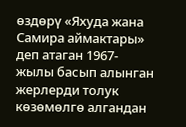өздөрү «Яхуда жана Самира аймактары» деп атаган 1967-жылы басып алынган жерлерди толук көзөмөлгө алгандан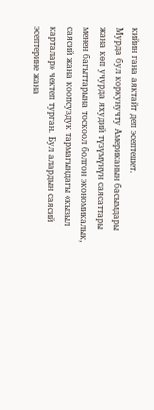кийин гана аяктайт деп эсептешет.
Мурда бул коркунучту Американын басымдары жана көп учурда яхудий түзүмүнүн саясаттары менен багыттарына тоскоол болгон экономикалык, саясий жана коопсуздук тармагындагы «кызыл карталар» чектеп турган. Бул алардын саясий эсептерине жана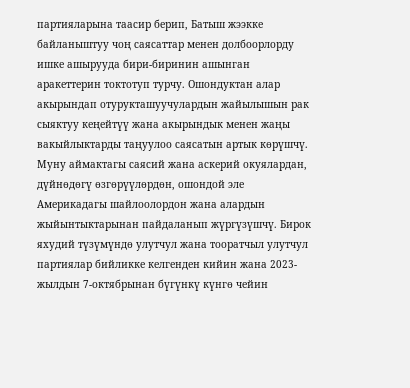партияларына таасир берип, Батыш жээкке байланыштуу чоң саясаттар менен долбоорлорду ишке ашырууда бири-биринин ашынган аракеттерин токтотуп турчу. Ошондуктан алар акырындап отурукташуучулардын жайылышын рак сыяктуу кеңейтүү жана акырындык менен жаңы вакыйлыктарды таңуулоо саясатын артык көрүшчү. Муну аймактагы саясий жана аскерий окуялардан, дүйнөдөгү өзгөрүүлөрдөн, ошондой эле Америкадагы шайлоолордон жана алардын жыйынтыктарынан пайдаланып жүргүзүшчү. Бирок яхудий түзүмүндө улутчул жана тооратчыл улутчул партиялар бийликке келгенден кийин жана 2023-жылдын 7-октябрынан бүгүнкү күнгө чейин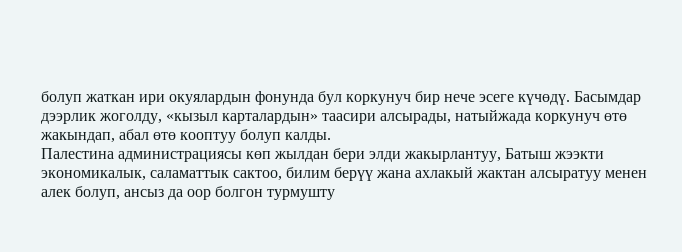болуп жаткан ири окуялардын фонунда бул коркунуч бир нече эсеге күчөдү. Басымдар дээрлик жоголду, «кызыл карталардын» таасири алсырады, натыйжада коркунуч өтө жакындап, абал өтө кооптуу болуп калды.
Палестина администрациясы көп жылдан бери элди жакырлантуу, Батыш жээкти экономикалык, саламаттык сактоо, билим берүү жана ахлакый жактан алсыратуу менен алек болуп, ансыз да оор болгон турмушту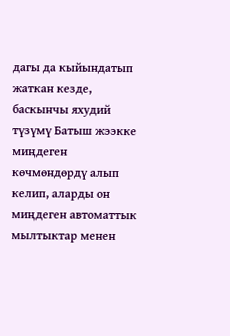дагы да кыйындатып жаткан кезде, баскынчы яхудий түзүмү Батыш жээкке миңдеген көчмөндөрдү алып келип, аларды он миңдеген автоматтык мылтыктар менен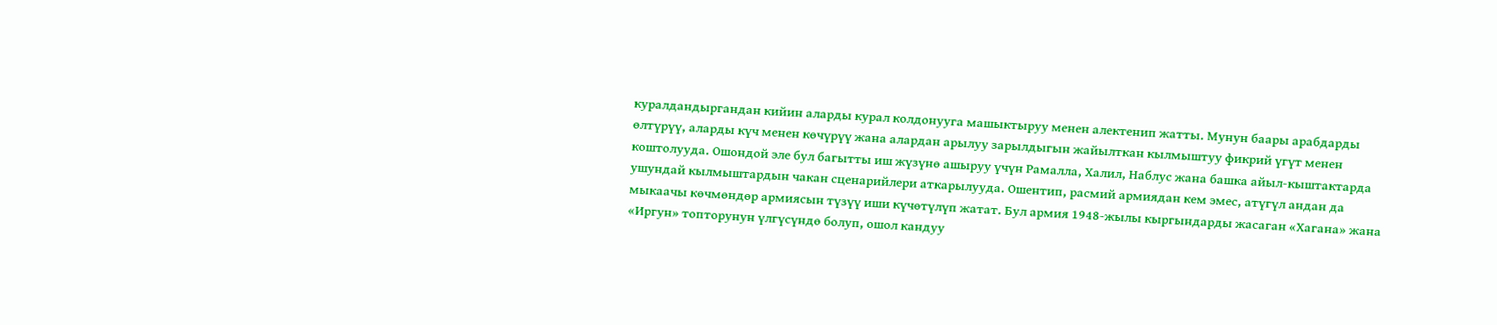куралдандыргандан кийин аларды курал колдонууга машыктыруу менен алектенип жатты. Мунун баары арабдарды өлтүрүү, аларды күч менен көчүрүү жана алардан арылуу зарылдыгын жайылткан кылмыштуу фикрий үгүт менен коштолууда. Ошондой эле бул багытты иш жүзүнө ашыруу үчүн Рамалла, Халил, Наблус жана башка айыл-кыштактарда ушундай кылмыштардын чакан сценарийлери аткарылууда. Ошентип, расмий армиядан кем эмес, атүгүл андан да мыкаачы көчмөндөр армиясын түзүү иши күчөтүлүп жатат. Бул армия 1948-жылы кыргындарды жасаган «Хагана» жана «Иргун» топторунун үлгүсүндө болуп, ошол кандуу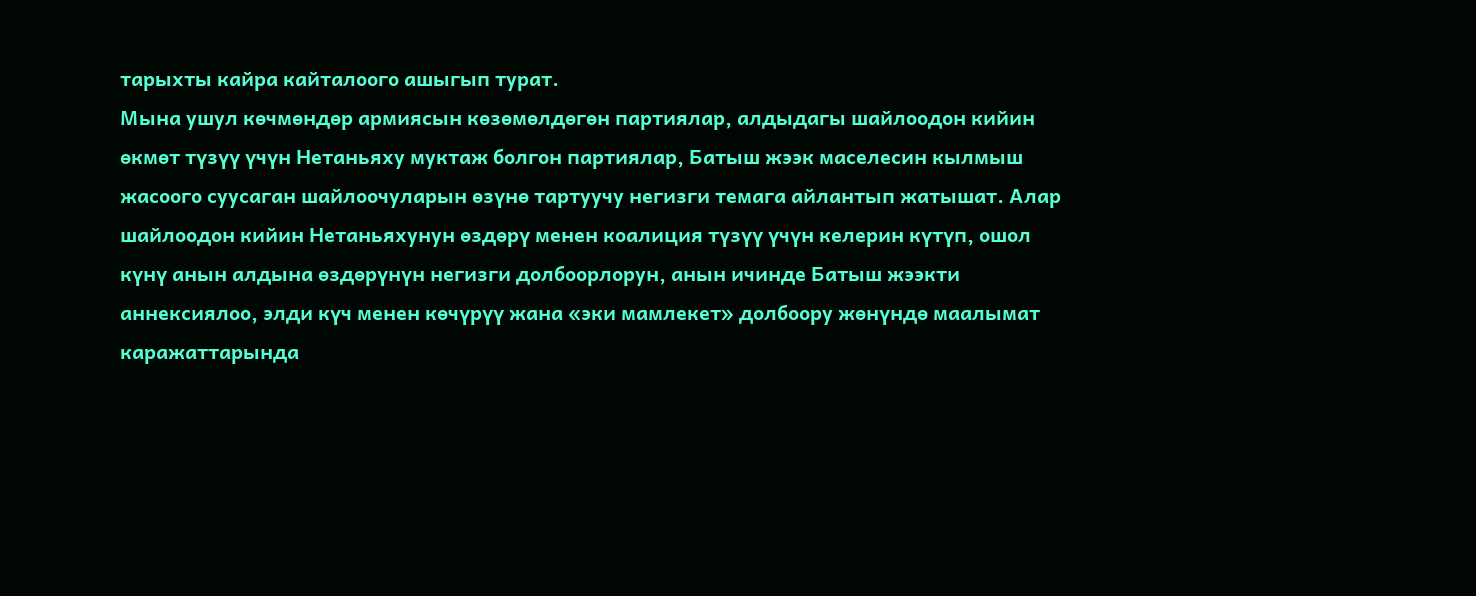тарыхты кайра кайталоого ашыгып турат.
Мына ушул көчмөндөр армиясын көзөмөлдөгөн партиялар, алдыдагы шайлоодон кийин өкмөт түзүү үчүн Нетаньяху муктаж болгон партиялар, Батыш жээк маселесин кылмыш жасоого суусаган шайлоочуларын өзүнө тартуучу негизги темага айлантып жатышат. Алар шайлоодон кийин Нетаньяхунун өздөрү менен коалиция түзүү үчүн келерин күтүп, ошол күнү анын алдына өздөрүнүн негизги долбоорлорун, анын ичинде Батыш жээкти аннексиялоо, элди күч менен көчүрүү жана «эки мамлекет» долбоору жөнүндө маалымат каражаттарында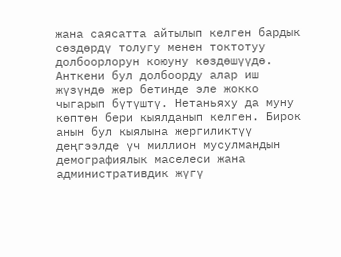жана саясатта айтылып келген бардык сөздөрдү толугу менен токтотуу долбоорлорун коюуну көздөшүүдө. Анткени бул долбоорду алар иш жүзүндө жер бетинде эле жокко чыгарып бүтүштү. Нетаньяху да муну көптөн бери кыялданып келген. Бирок анын бул кыялына жергиликтүү деңгээлде үч миллион мусулмандын демографиялык маселеси жана административдик жүгү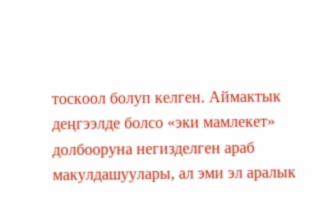тоскоол болуп келген. Аймактык деңгээлде болсо «эки мамлекет» долбооруна негизделген араб макулдашуулары, ал эми эл аралык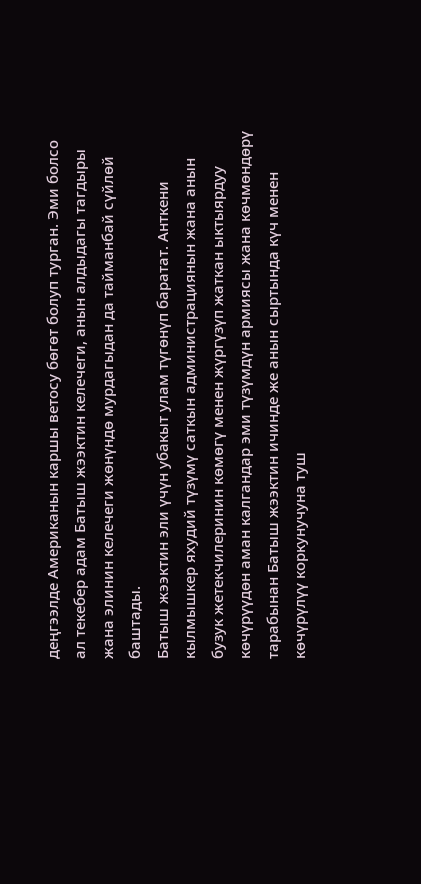деңгээлде Американын каршы ветосу бөгөт болуп турган. Эми болсо ал текебер адам Батыш жээктин келечеги, анын алдыдагы тагдыры жана элинин келечеги жөнүндө мурдагыдан да тайманбай сүйлөй баштады.
Батыш жээктин эли үчүн убакыт улам түгөнүп баратат. Анткени кылмышкер яхудий түзүмү саткын администрациянын жана анын бузук жетекчилеринин көмөгү менен жүргүзүп жаткан ыктыярдуу көчүрүүдөн аман калгандар эми түзүмдүн армиясы жана көчмөндөрү тарабынан Батыш жээктин ичинде же анын сыртында күч менен көчүрүлүү коркунучуна туш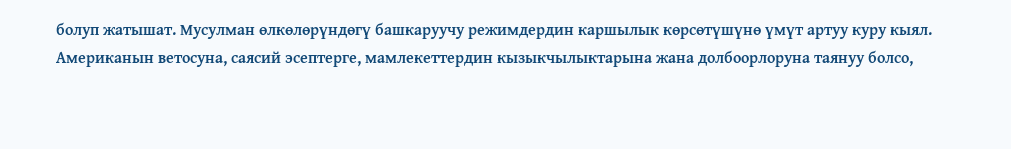болуп жатышат. Мусулман өлкөлөрүндөгү башкаруучу режимдердин каршылык көрсөтүшүнө үмүт артуу куру кыял. Американын ветосуна, саясий эсептерге, мамлекеттердин кызыкчылыктарына жана долбоорлоруна таянуу болсо,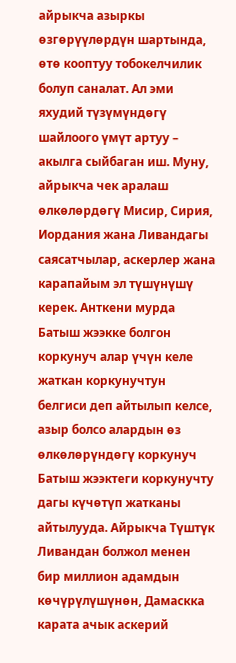айрыкча азыркы өзгөрүүлөрдүн шартында, өтө кооптуу тобокелчилик болуп саналат. Ал эми яхудий түзүмүндөгү шайлоого үмүт артуу – акылга сыйбаган иш. Муну, айрыкча чек аралаш өлкөлөрдөгү Мисир, Сирия, Иордания жана Ливандагы саясатчылар, аскерлер жана карапайым эл түшүнүшү керек. Анткени мурда Батыш жээкке болгон коркунуч алар үчүн келе жаткан коркунучтун белгиси деп айтылып келсе, азыр болсо алардын өз өлкөлөрүндөгү коркунуч Батыш жээктеги коркунучту дагы күчөтүп жатканы айтылууда. Айрыкча Түштүк Ливандан болжол менен бир миллион адамдын көчүрүлүшүнөн, Дамаскка карата ачык аскерий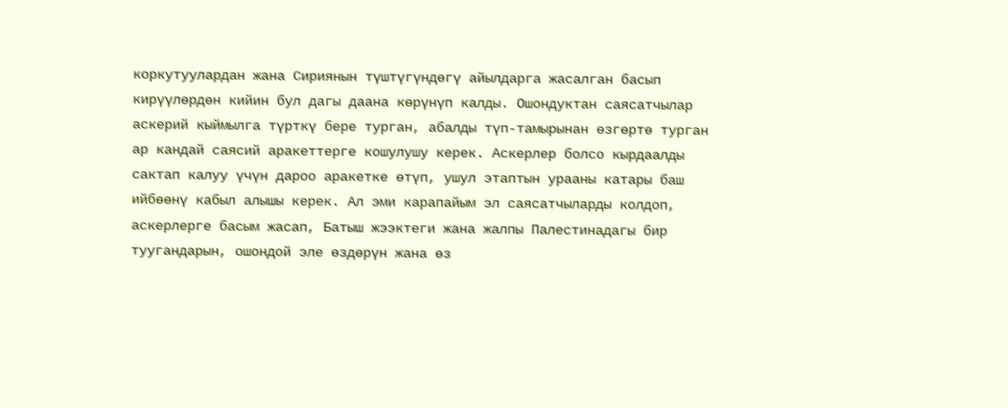коркутуулардан жана Сириянын түштүгүндөгү айылдарга жасалган басып кирүүлөрдөн кийин бул дагы даана көрүнүп калды. Ошондуктан саясатчылар аскерий кыймылга түрткү бере турган, абалды түп-тамырынан өзгөртө турган ар кандай саясий аракеттерге кошулушу керек. Аскерлер болсо кырдаалды сактап калуу үчүн дароо аракетке өтүп, ушул этаптын урааны катары баш ийбөөнү кабыл алышы керек. Ал эми карапайым эл саясатчыларды колдоп, аскерлерге басым жасап, Батыш жээктеги жана жалпы Палестинадагы бир туугандарын, ошондой эле өздөрүн жана өз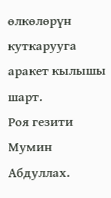өлкөлөрүн куткарууга аракет кылышы шарт.
Роя гезити
Мумин Абдуллах.